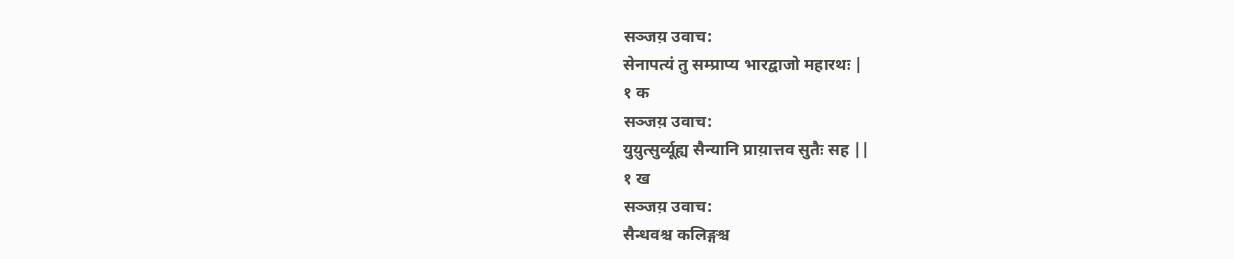सञ्जय़ उवाच:
सेनापत्यं तु सम्प्राप्य भारद्वाजो महारथः |
१ क
सञ्जय़ उवाच:
युय़ुत्सुर्व्यूह्य सैन्यानि प्राय़ात्तव सुतैः सह ||
१ ख
सञ्जय़ उवाच:
सैन्धवश्च कलिङ्गश्च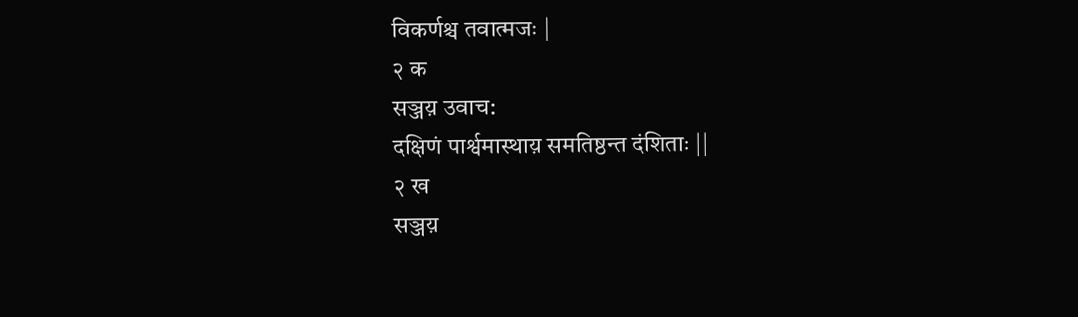विकर्णश्च तवात्मजः |
२ क
सञ्जय़ उवाच:
दक्षिणं पार्श्वमास्थाय़ समतिष्ठन्त दंशिताः ||
२ ख
सञ्जय़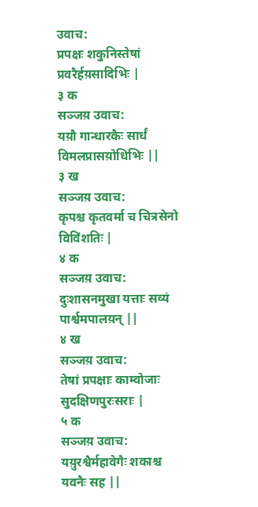उवाच:
प्रपक्षः शकुनिस्तेषां प्रवरैर्हय़सादिभिः |
३ क
सञ्जय़ उवाच:
यय़ौ गान्धारकैः सार्धं विमलप्रासय़ोधिभिः ||
३ ख
सञ्जय़ उवाच:
कृपश्च कृतवर्मा च चित्रसेनो विविंशतिः |
४ क
सञ्जय़ उवाच:
दुःशासनमुखा यत्ताः सव्यं पार्श्वमपालय़न् ||
४ ख
सञ्जय़ उवाच:
तेषां प्रपक्षाः काम्वोजाः सुदक्षिणपुरःसराः |
५ क
सञ्जय़ उवाच:
यय़ुरश्वैर्महावेगैः शकाश्च यवनैः सह ||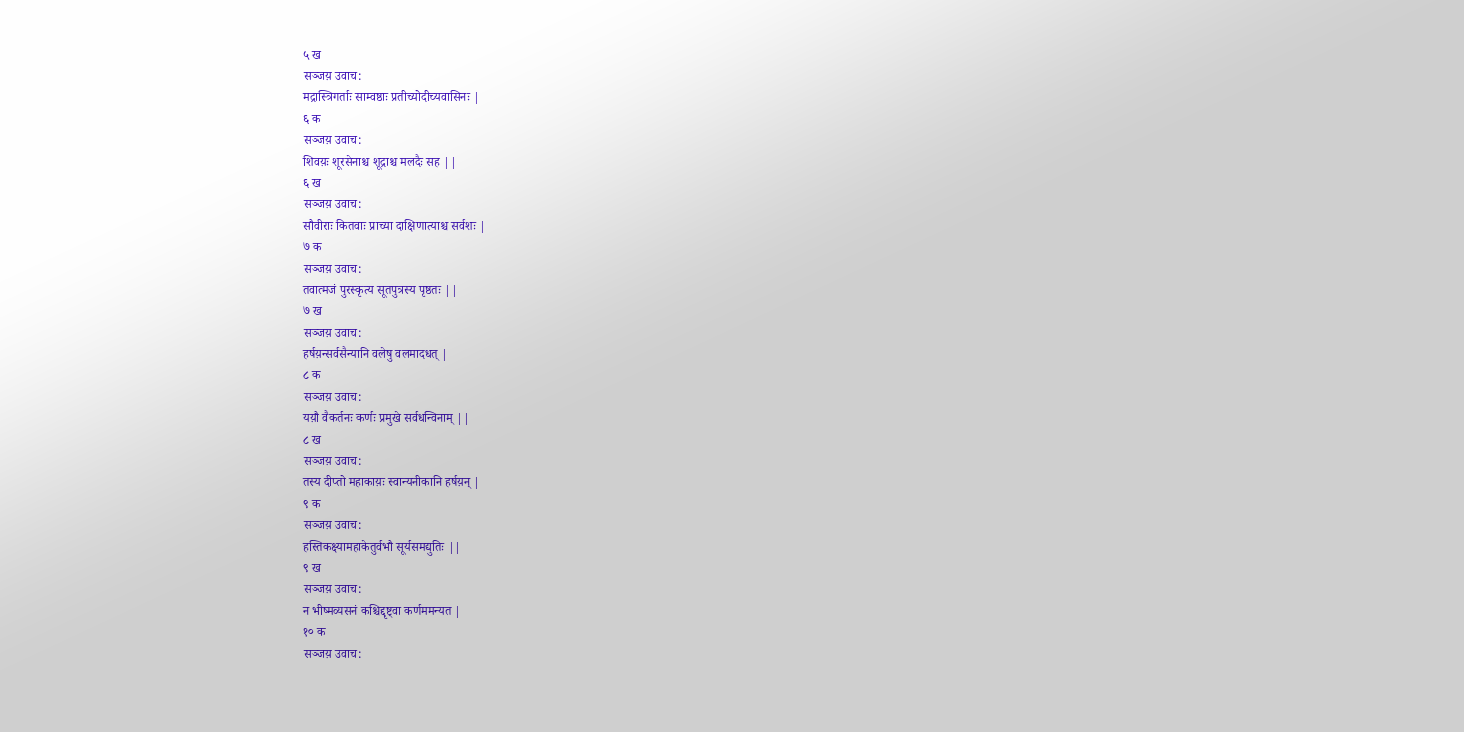५ ख
सञ्जय़ उवाच:
मद्रास्त्रिगर्ताः साम्वष्ठाः प्रतीच्योदीच्यवासिनः |
६ क
सञ्जय़ उवाच:
शिवय़ः शूरसेनाश्च शूद्राश्च मलदैः सह ||
६ ख
सञ्जय़ उवाच:
सौवीराः कितवाः प्राच्या दाक्षिणात्याश्च सर्वशः |
७ क
सञ्जय़ उवाच:
तवात्मजं पुरस्कृत्य सूतपुत्रस्य पृष्ठतः ||
७ ख
सञ्जय़ उवाच:
हर्षय़न्सर्वसैन्यानि वलेषु वलमादधत् |
८ क
सञ्जय़ उवाच:
यय़ौ वैकर्तनः कर्णः प्रमुखे सर्वधन्विनाम् ||
८ ख
सञ्जय़ उवाच:
तस्य दीप्तो महाकाय़ः स्वान्यनीकानि हर्षय़न् |
९ क
सञ्जय़ उवाच:
हस्तिकक्ष्यामहाकेतुर्वभौ सूर्यसमद्युतिः ||
९ ख
सञ्जय़ उवाच:
न भीष्मव्यसनं कश्चिद्दृष्ट्वा कर्णममन्यत |
१० क
सञ्जय़ उवाच: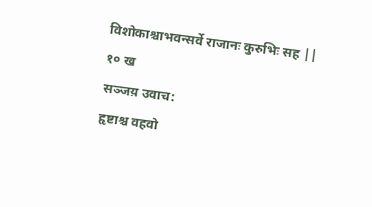विशोकाश्चाभवन्सर्वे राजानः कुरुभिः सह ||
१० ख
सञ्जय़ उवाच:
हृष्टाश्च वहवो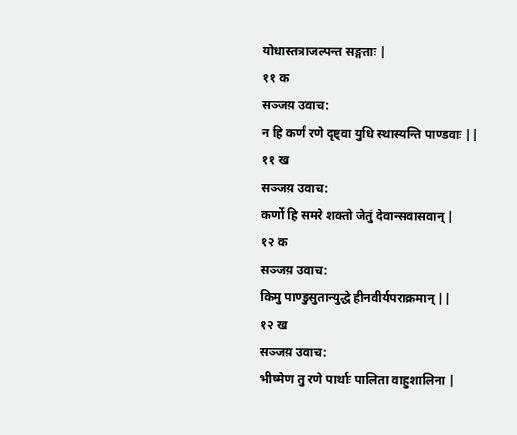योधास्तत्राजल्पन्त सङ्गताः |
११ क
सञ्जय़ उवाच:
न हि कर्णं रणे दृष्ट्वा युधि स्थास्यन्ति पाण्डवाः ||
११ ख
सञ्जय़ उवाच:
कर्णो हि समरे शक्तो जेतुं देवान्सवासवान् |
१२ क
सञ्जय़ उवाच:
किमु पाण्डुसुतान्युद्धे हीनवीर्यपराक्रमान् ||
१२ ख
सञ्जय़ उवाच:
भीष्मेण तु रणे पार्थाः पालिता वाहुशालिना |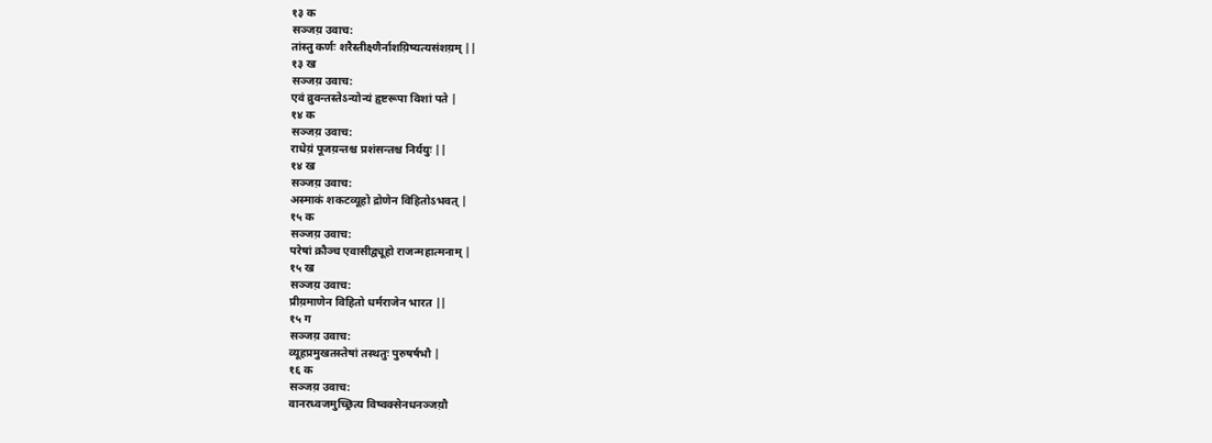१३ क
सञ्जय़ उवाच:
तांस्तु कर्णः शरैस्तीक्ष्णैर्नाशय़िष्यत्यसंशय़म् ||
१३ ख
सञ्जय़ उवाच:
एवं व्रुवन्तस्तेऽन्योन्यं हृष्टरूपा विशां पते |
१४ क
सञ्जय़ उवाच:
राधेय़ं पूजय़न्तश्च प्रशंसन्तश्च निर्ययुः ||
१४ ख
सञ्जय़ उवाच:
अस्माकं शकटव्यूहो द्रोणेन विहितोऽभवत् |
१५ क
सञ्जय़ उवाच:
परेषां क्रौञ्च एवासीद्व्यूहो राजन्महात्मनाम् |
१५ ख
सञ्जय़ उवाच:
प्रीय़माणेन विहितो धर्मराजेन भारत ||
१५ ग
सञ्जय़ उवाच:
व्यूहप्रमुखतस्तेषां तस्थतुः पुरुषर्षभौ |
१६ क
सञ्जय़ उवाच:
वानरध्वजमुच्छ्रित्य विष्वक्सेनधनञ्जय़ौ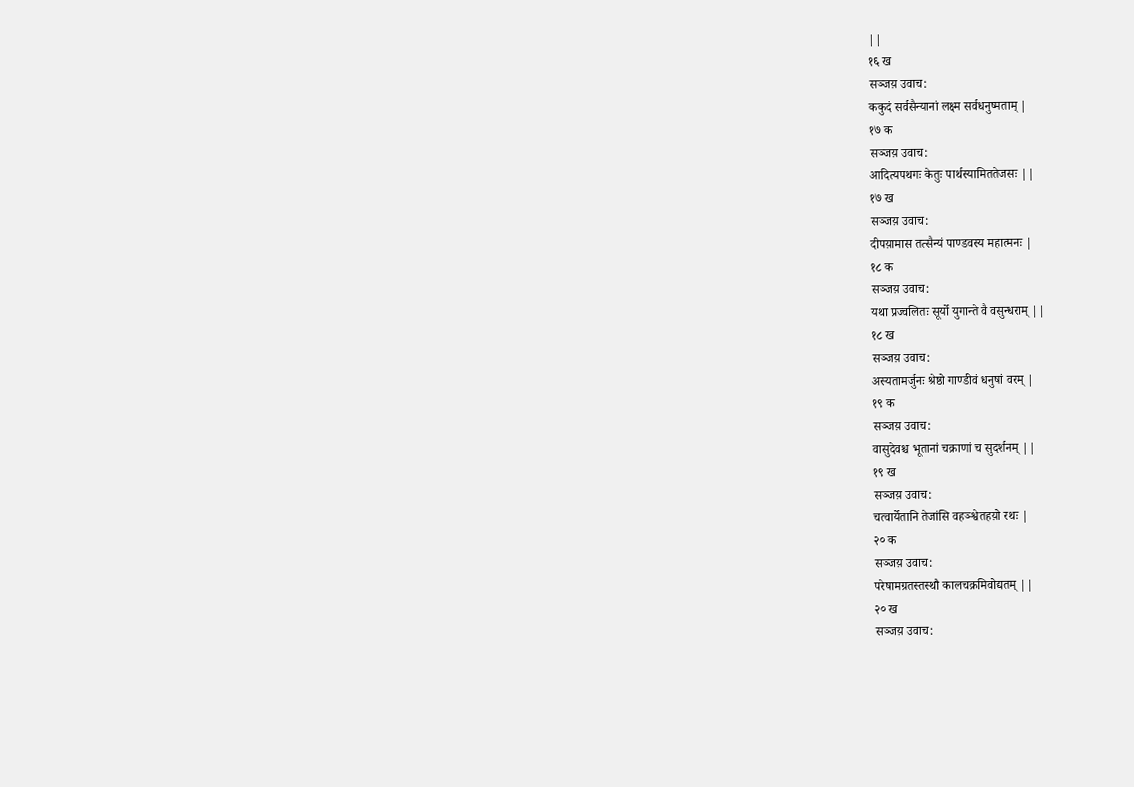||
१६ ख
सञ्जय़ उवाच:
ककुदं सर्वसैन्यानां लक्ष्म सर्वधनुष्मताम् |
१७ क
सञ्जय़ उवाच:
आदित्यपथगः केतुः पार्थस्यामिततेजसः ||
१७ ख
सञ्जय़ उवाच:
दीपय़ामास तत्सैन्यं पाण्डवस्य महात्मनः |
१८ क
सञ्जय़ उवाच:
यथा प्रज्वलितः सूर्यो युगान्ते वै वसुन्धराम् ||
१८ ख
सञ्जय़ उवाच:
अस्यतामर्जुनः श्रेष्ठो गाण्डीवं धनुषां वरम् |
१९ क
सञ्जय़ उवाच:
वासुदेवश्च भूतानां चक्राणां च सुदर्शनम् ||
१९ ख
सञ्जय़ उवाच:
चत्वार्येतानि तेजांसि वहञ्श्वेतहय़ो रथः |
२० क
सञ्जय़ उवाच:
परेषामग्रतस्तस्थौ कालचक्रमिवोद्यतम् ||
२० ख
सञ्जय़ उवाच: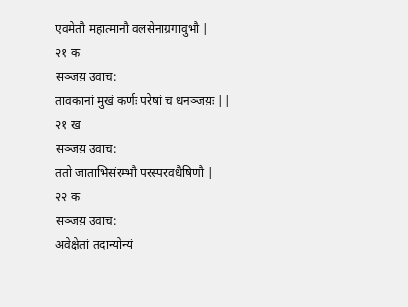एवमेतौ महात्मानौ वलसेनाग्रगावुभौ |
२१ क
सञ्जय़ उवाच:
तावकानां मुखं कर्णः परेषां च धनञ्जय़ः ||
२१ ख
सञ्जय़ उवाच:
ततो जाताभिसंरम्भौ परस्परवधैषिणौ |
२२ क
सञ्जय़ उवाच:
अवेक्षेतां तदान्योन्यं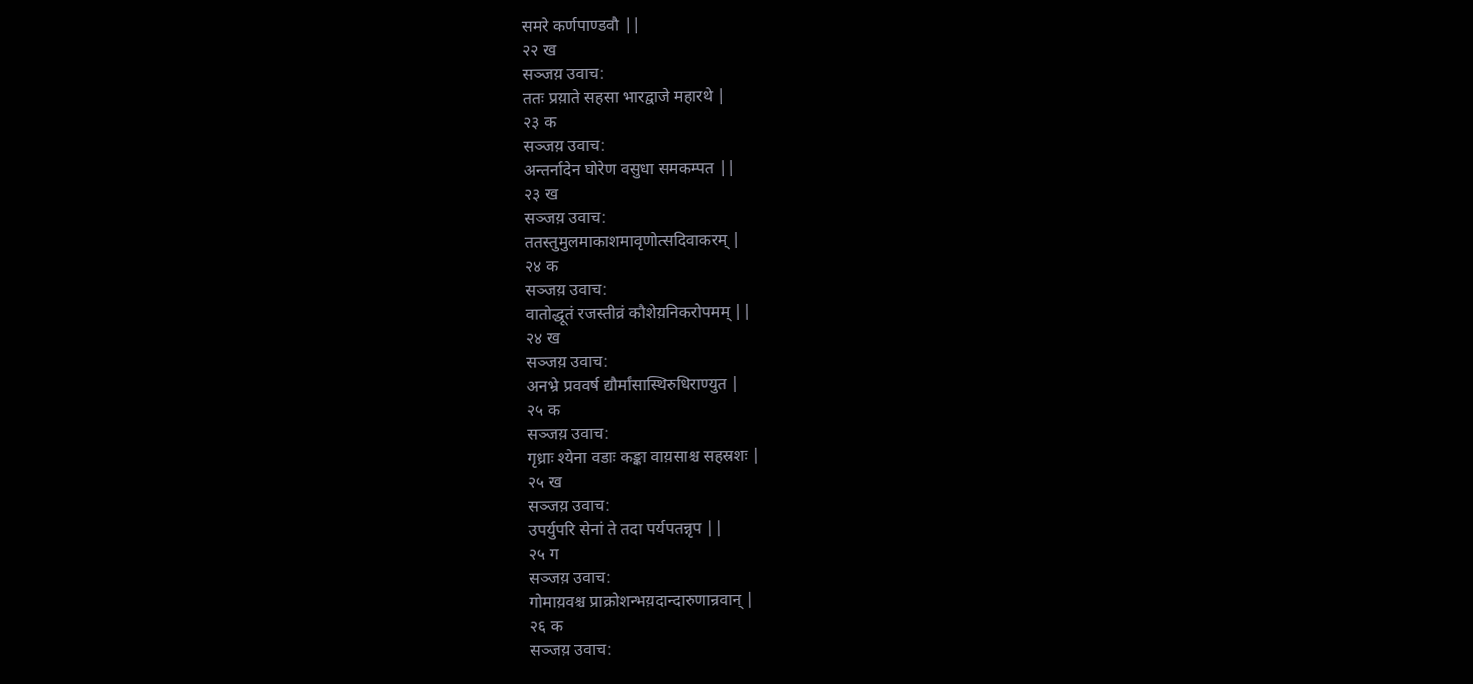समरे कर्णपाण्डवौ ||
२२ ख
सञ्जय़ उवाच:
ततः प्रय़ाते सहसा भारद्वाजे महारथे |
२३ क
सञ्जय़ उवाच:
अन्तर्नादेन घोरेण वसुधा समकम्पत ||
२३ ख
सञ्जय़ उवाच:
ततस्तुमुलमाकाशमावृणोत्सदिवाकरम् |
२४ क
सञ्जय़ उवाच:
वातोद्धूतं रजस्तीव्रं कौशेय़निकरोपमम् ||
२४ ख
सञ्जय़ उवाच:
अनभ्रे प्रववर्ष द्यौर्मांसास्थिरुधिराण्युत |
२५ क
सञ्जय़ उवाच:
गृध्राः श्येना वडाः कङ्का वाय़साश्च सहस्रशः |
२५ ख
सञ्जय़ उवाच:
उपर्युपरि सेनां ते तदा पर्यपतन्नृप ||
२५ ग
सञ्जय़ उवाच:
गोमाय़वश्च प्राक्रोशन्भय़दान्दारुणान्रवान् |
२६ क
सञ्जय़ उवाच: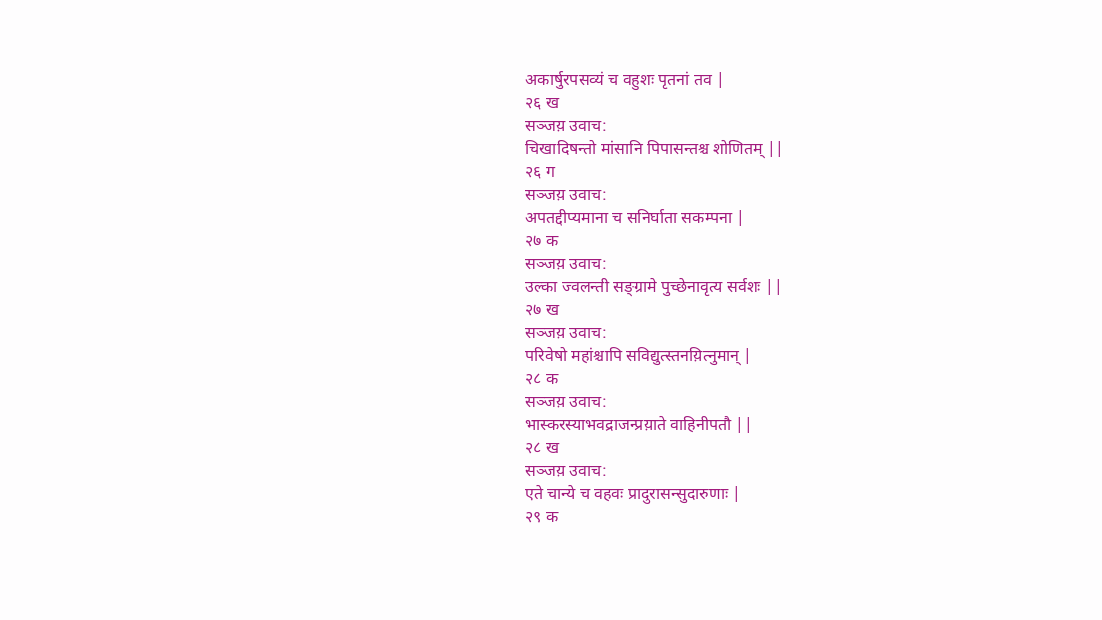अकार्षुरपसव्यं च वहुशः पृतनां तव |
२६ ख
सञ्जय़ उवाच:
चिखादिषन्तो मांसानि पिपासन्तश्च शोणितम् ||
२६ ग
सञ्जय़ उवाच:
अपतद्दीप्यमाना च सनिर्घाता सकम्पना |
२७ क
सञ्जय़ उवाच:
उल्का ज्वलन्ती सङ्ग्रामे पुच्छेनावृत्य सर्वशः ||
२७ ख
सञ्जय़ उवाच:
परिवेषो महांश्चापि सविद्युत्स्तनय़ित्नुमान् |
२८ क
सञ्जय़ उवाच:
भास्करस्याभवद्राजन्प्रय़ाते वाहिनीपतौ ||
२८ ख
सञ्जय़ उवाच:
एते चान्ये च वहवः प्रादुरासन्सुदारुणाः |
२९ क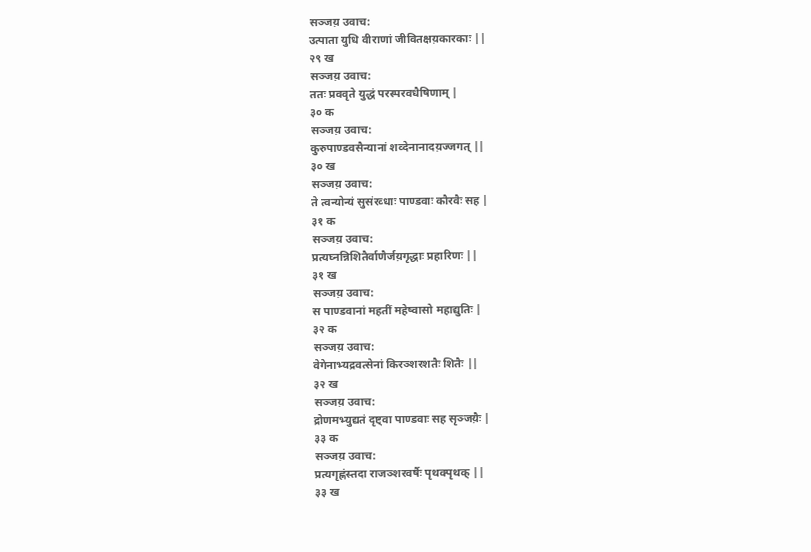सञ्जय़ उवाच:
उत्पाता युधि वीराणां जीवितक्षय़कारकाः ||
२९ ख
सञ्जय़ उवाच:
ततः प्रववृते युद्धं परस्परवधैषिणाम् |
३० क
सञ्जय़ उवाच:
कुरुपाण्डवसैन्यानां शव्देनानादय़ज्जगत् ||
३० ख
सञ्जय़ उवाच:
ते त्वन्योन्यं सुसंरव्धाः पाण्डवाः कौरवैः सह |
३१ क
सञ्जय़ उवाच:
प्रत्यघ्नन्निशितैर्वाणैर्जय़गृद्धाः प्रहारिणः ||
३१ ख
सञ्जय़ उवाच:
स पाण्डवानां महतीं महेष्वासो महाद्युतिः |
३२ क
सञ्जय़ उवाच:
वेगेनाभ्यद्रवत्सेनां किरञ्शरशतैः शितैः ||
३२ ख
सञ्जय़ उवाच:
द्रोणमभ्युद्यतं दृष्ट्वा पाण्डवाः सह सृञ्जय़ैः |
३३ क
सञ्जय़ उवाच:
प्रत्यगृह्णंस्तदा राजञ्शरवर्षैः पृथक्पृथक् ||
३३ ख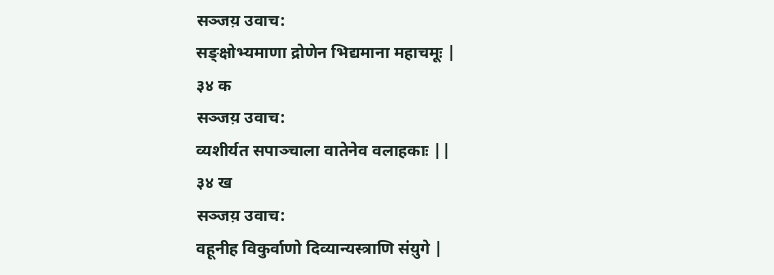सञ्जय़ उवाच:
सङ्क्षोभ्यमाणा द्रोणेन भिद्यमाना महाचमूः |
३४ क
सञ्जय़ उवाच:
व्यशीर्यत सपाञ्चाला वातेनेव वलाहकाः ||
३४ ख
सञ्जय़ उवाच:
वहूनीह विकुर्वाणो दिव्यान्यस्त्राणि संय़ुगे |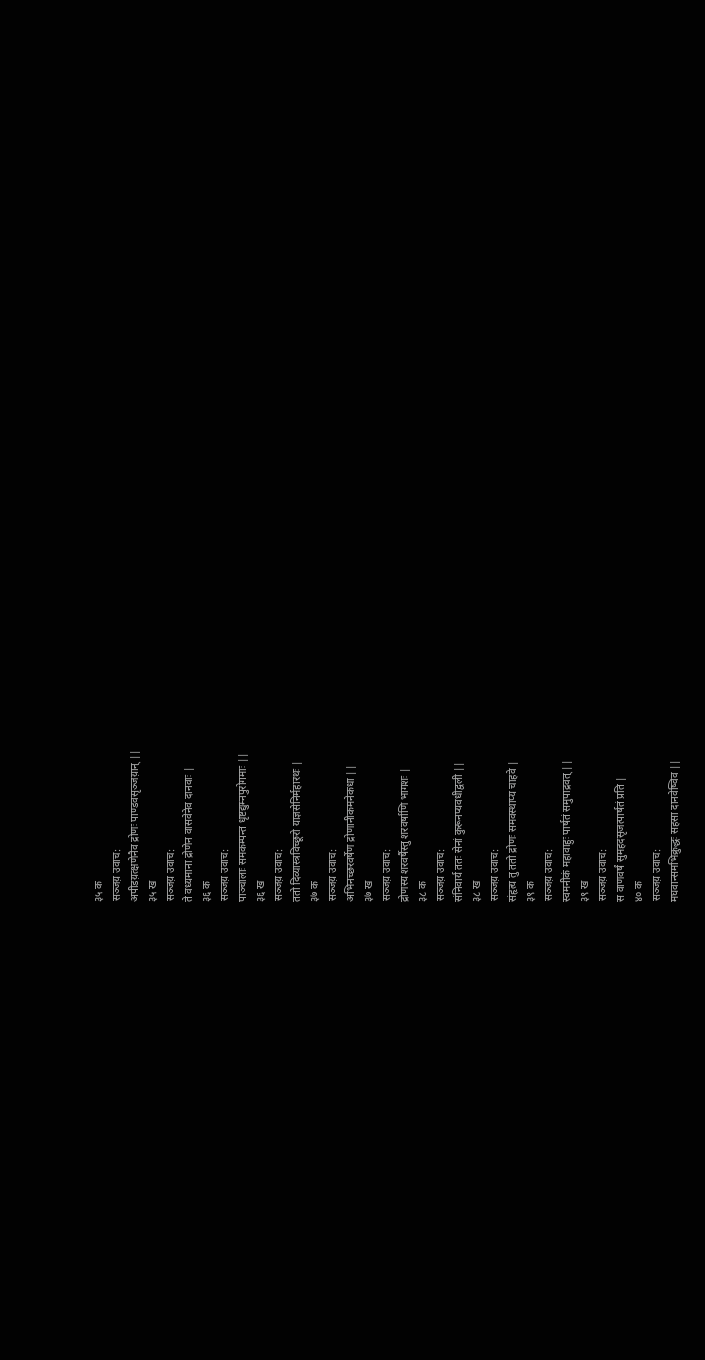३५ क
सञ्जय़ उवाच:
अपीडय़त्क्षणेनैव द्रोणः पाण्डवसृञ्जय़ान् ||
३५ ख
सञ्जय़ उवाच:
ते वध्यमाना द्रोणेन वासवेनेव दानवाः |
३६ क
सञ्जय़ उवाच:
पाञ्चालाः समकम्पन्त धृष्टद्युम्नपुरोगमाः ||
३६ ख
सञ्जय़ उवाच:
ततो दिव्यास्त्रविच्छूरो याज्ञसेनिर्महारथः |
३७ क
सञ्जय़ उवाच:
अभिनच्छरवर्षेण द्रोणानीकमनेकधा ||
३७ ख
सञ्जय़ उवाच:
द्रोणस्य शरवर्षैस्तु शरवर्षाणि भागशः |
३८ क
सञ्जय़ उवाच:
संनिवार्य ततः सेनां कुरूनप्यवधीद्वली ||
३८ ख
सञ्जय़ उवाच:
संहृत्य तु ततो द्रोणः समवस्थाप्य चाहवे |
३९ क
सञ्जय़ उवाच:
स्वमनीकं महावाहुः पार्षतं समुपाद्रवत् ||
३९ ख
सञ्जय़ उवाच:
स वाणवर्षं सुमहदसृजत्पार्षतं प्रति |
४० क
सञ्जय़ उवाच:
मघवान्समभिक्रुद्धः सहसा दानवेष्विव ||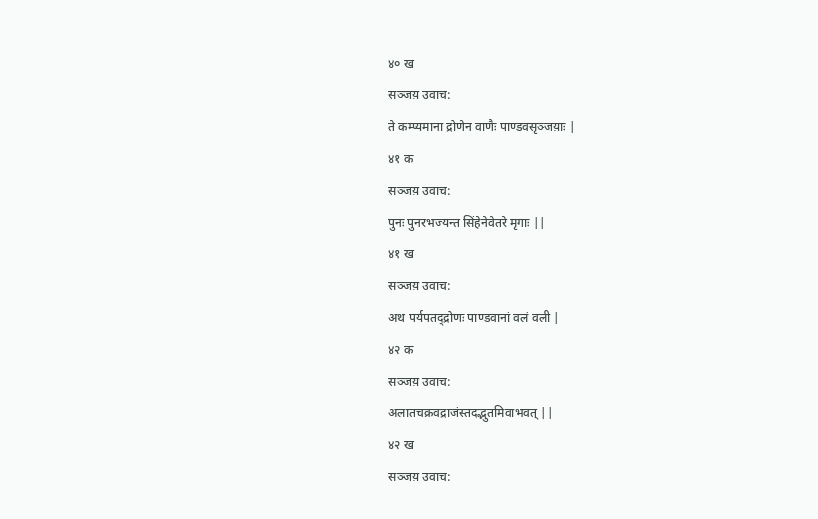४० ख
सञ्जय़ उवाच:
ते कम्प्यमाना द्रोणेन वाणैः पाण्डवसृञ्जय़ाः |
४१ क
सञ्जय़ उवाच:
पुनः पुनरभज्यन्त सिंहेनेवेतरे मृगाः ||
४१ ख
सञ्जय़ उवाच:
अथ पर्यपतद्द्रोणः पाण्डवानां वलं वली |
४२ क
सञ्जय़ उवाच:
अलातचक्रवद्राजंस्तदद्भुतमिवाभवत् ||
४२ ख
सञ्जय़ उवाच: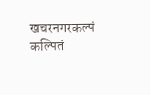खचरनगरकल्पं कल्पितं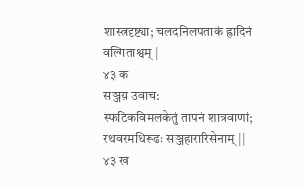शास्त्रदृष्ट्या; चलदनिलपताकं ह्रादिनं वल्गिताश्वम् |
४३ क
सञ्जय़ उवाच:
स्फटिकविमलकेतुं तापनं शात्रवाणां; रथवरमधिरूढः सञ्जहारारिसेनाम् ||
४३ ख